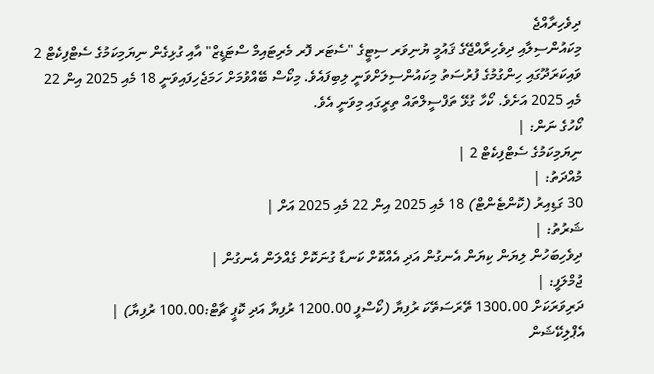ދިވެހިރާއްޖެ
މިކައުންސިލާއި ދިވެހިރާއްޖޭގެ ޤައުމީ ޔުނިވަރ ސިޓީގެ "ސެޓަރ ފޮރ މެރިޓައިމް ސްޓަޑީޒް" އާއި ގުޅިގެން ނިޔަމިކަމުގެ ސެޓްފިކެޓް 2 ވައިކަރަދޫގައި ހިންގުމުގެ ފުރުސަތު މިކައުންސިލަށްވަނީ ލިބިފައެވެ. މިކޯސް ބޭއްވުމަށް ހަމަޖެހިފައިވަނީ 18 މެއި 2025 އިން 22 މެއި 2025 އަށެވެ. ކޯހާ ގުޅޭ ތަފްސީލްތައް ތިރީގައި މިވަނީ އެވެ.
ކޯހުގެ ނަން: |
ނިޔަމިކަމުގެ ސެޓްފިކެޓް 2 |
މުއްދަތު: |
30 ގަޑިއިރު (ކޮންޓެންޓް) 18 މެއި 2025 އިން 22 މެއި 2025 އަށް |
ޝަރުތު: |
ދިވެހިބަހުން ލިޔަން ކިޔަން އެނގުން އަދި އެއްކޮށް ކަނޑާ ގުނަކޮށް ގެއްލަން އެނގުން |
ޖުމްލަފީ: |
ދަރިވަރަކަށް 1300.00 ތޭރަސަތޭކަ ރުފިޔާ (ކޯސްފީ 1200.00 ރުފިޔާ އަދި ކޮޕީ ޗާޓް:100.00 ރުފިޔާ) |
އެޕްލިކޭޝަން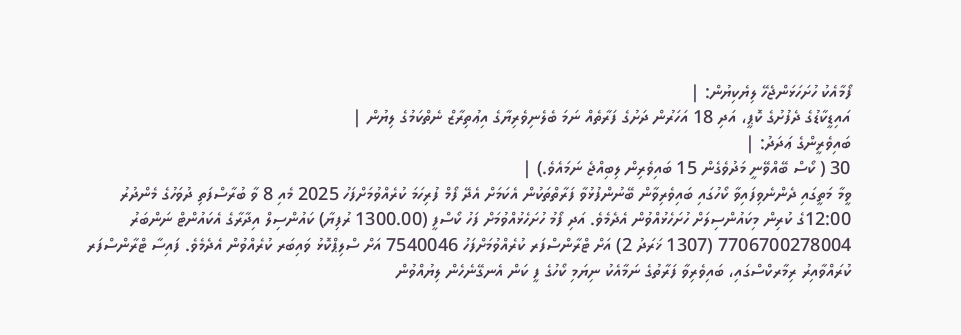ފޯމާއެކު ހުށަހަޅަންޖެހޭ ލިޔެކިޔުން: |
އައިޑީކާޑުގެ ދެފުށުގެ ކޮޕީ، އަދި 18 އަހަރުން ދަށުގެ ފަރާތެއް ނަމަ ބެލެނިވެރިޔާގެ އިޢުތިރާޒް ނެތްކަމުގެ ލިޔުން |
ބައިވެރީންގެ ޢަދަދު: |
30 ( ކޯސް ބޭއްވޭނީ މަދުވެގެން 15 ބައިވެރިން ލިބިއްޖެ ނަމައެވެ.) |
ވީމާ މަތީގައި ދެންނެވިފައިވާ ކޯހުގައި ބައިވެރިވާން ބޭނުންފުޅުވާ ފަރާތްތަކުން އެކަމަށް އެދޭ ފޯމް ފުރިހަމަ ކުރެއްވުމަށްފަހު 2025 މެއި 8 ވާ ބުރާސްފަތި ދުވަހުގެ މެންދުރު 12:00ގެ ކުރިން މިކައުންސިލަށް ހުށަހެޅުއްވުން އެދެމެވެ. އަދި ފޯމު ހުށަހެޅުއްވުމަށް ފަހު ކޯސްފީ (1300.00 ރުފިޔާ) ކައުންސިލް އިދާރާގެ އެކައުންޓް ނަންބަރު 7706700278004 (1307 ޚަރަދު 2) އަށް ޓްރާންސްފަރ ކުރެއްވުމަށްފަހު 7540046 އަށް ސްލިޕްކޮޅު ވައިބަރ ކުރެއްވުން އެދެމެވެ. ފައިސާ ޓްރާންސްފަރ ކުރައްވާއިރު ރިމާރކްސްގައި، ބައިވެރިވާ ފަރާތުގެ ނަމާއެކު ނިޔަމި ކޯހުގެ ފީ ކަން އެނގޭނެހެން ލިޔުއްވުން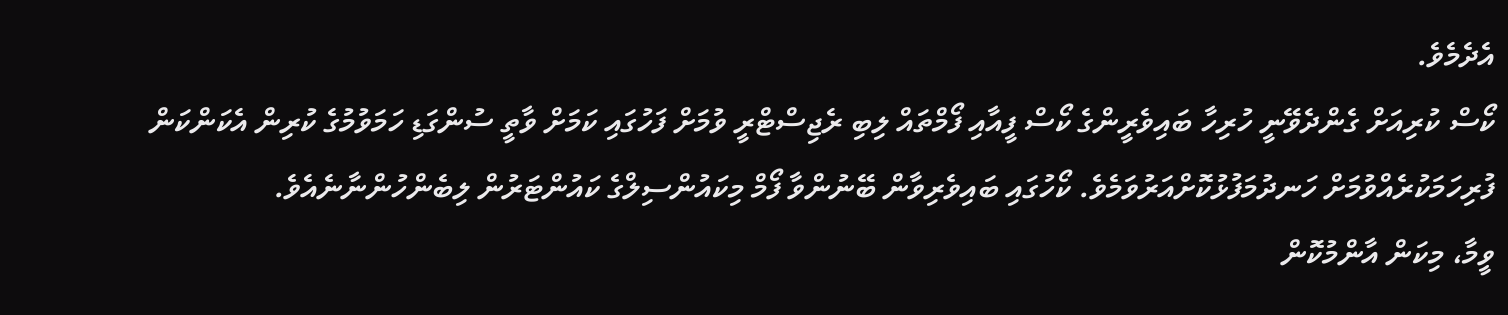އެދެމެވެ.
ކޯސް ކުރިއަށް ގެންދެވޭނީ ހުރިހާ ބައިވެރީންގެ ކޯސް ފީއާއި ފޯމްތައް ލިބި ރެޖިސްޓްރީ ވުމަށް ފަހުގައި ކަމަށް ވާތީ ސުންގަޑި ހަމަވުމުގެ ކުރިން އެކަންކަން ފުރިހަމަކުރެއްވުމަށް ހަނދުމަފުޅުކޮށްއަރުވަމެވެ. ކޯހުގައި ބައިވެރިވާން ބޭނުންވާ ފޯމް މިކައުންސިލްގެ ކައުންޓަރުން ލިބެންހުންނާނެއެވެ.
ވީމާ، މިކަން އާންމުކޮން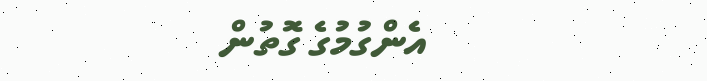އެންގުމުގެ ގޮތުން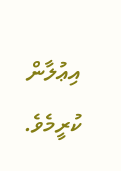އިޢުލާން ކުރީމެވެ.